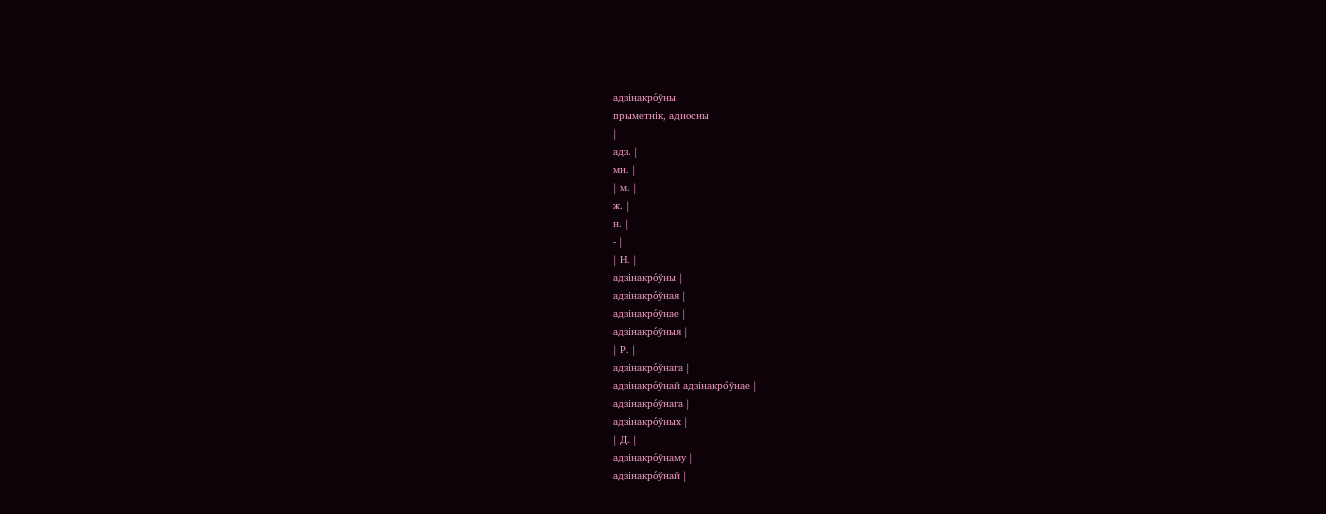адзінакро́ўны
прыметнік, адносны
|
адз. |
мн. |
| м. |
ж. |
н. |
- |
| Н. |
адзінакро́ўны |
адзінакро́ўная |
адзінакро́ўнае |
адзінакро́ўныя |
| Р. |
адзінакро́ўнага |
адзінакро́ўнай адзінакро́ўнае |
адзінакро́ўнага |
адзінакро́ўных |
| Д. |
адзінакро́ўнаму |
адзінакро́ўнай |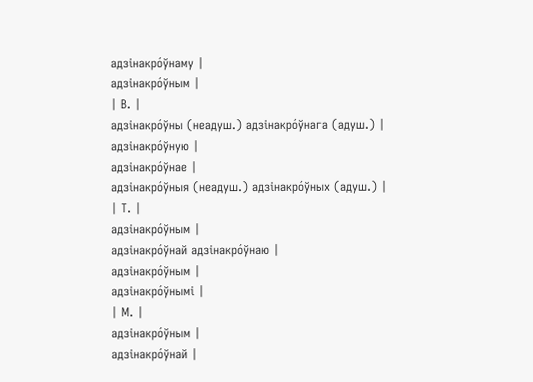адзінакро́ўнаму |
адзінакро́ўным |
| В. |
адзінакро́ўны (неадуш.) адзінакро́ўнага (адуш.) |
адзінакро́ўную |
адзінакро́ўнае |
адзінакро́ўныя (неадуш.) адзінакро́ўных (адуш.) |
| Т. |
адзінакро́ўным |
адзінакро́ўнай адзінакро́ўнаю |
адзінакро́ўным |
адзінакро́ўнымі |
| М. |
адзінакро́ўным |
адзінакро́ўнай |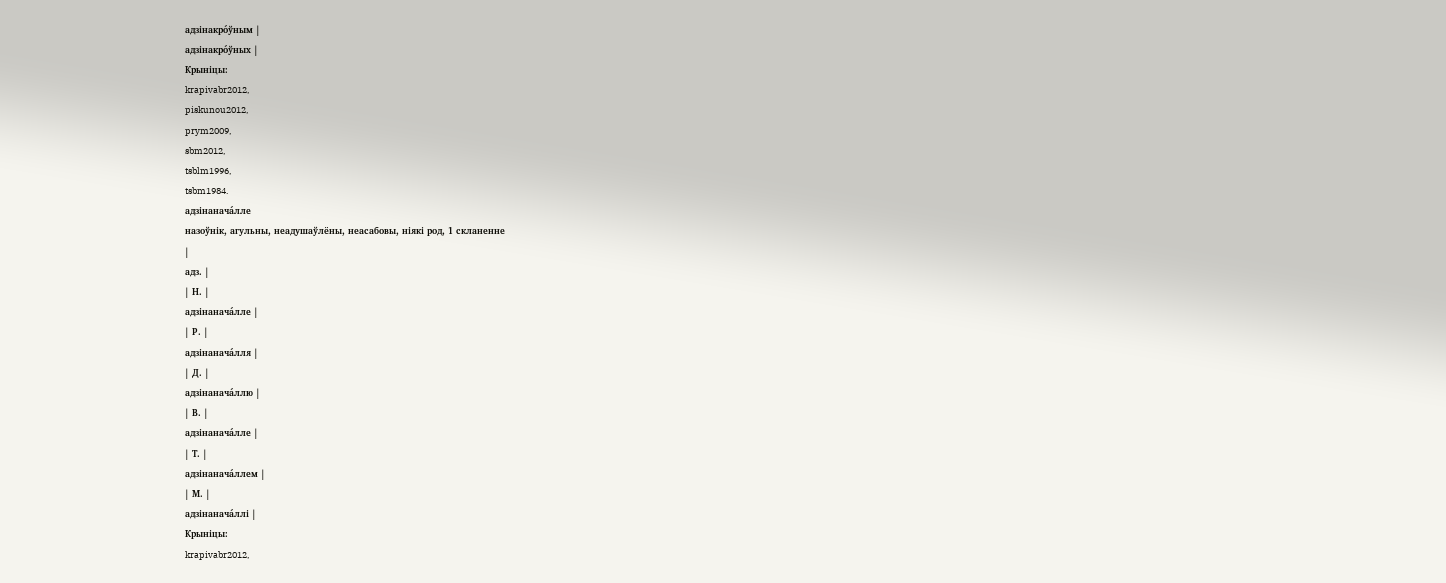адзінакро́ўным |
адзінакро́ўных |
Крыніцы:
krapivabr2012,
piskunou2012,
prym2009,
sbm2012,
tsblm1996,
tsbm1984.
адзінанача́лле
назоўнік, агульны, неадушаўлёны, неасабовы, ніякі род, 1 скланенне
|
адз. |
| Н. |
адзінанача́лле |
| Р. |
адзінанача́лля |
| Д. |
адзінанача́ллю |
| В. |
адзінанача́лле |
| Т. |
адзінанача́ллем |
| М. |
адзінанача́ллі |
Крыніцы:
krapivabr2012,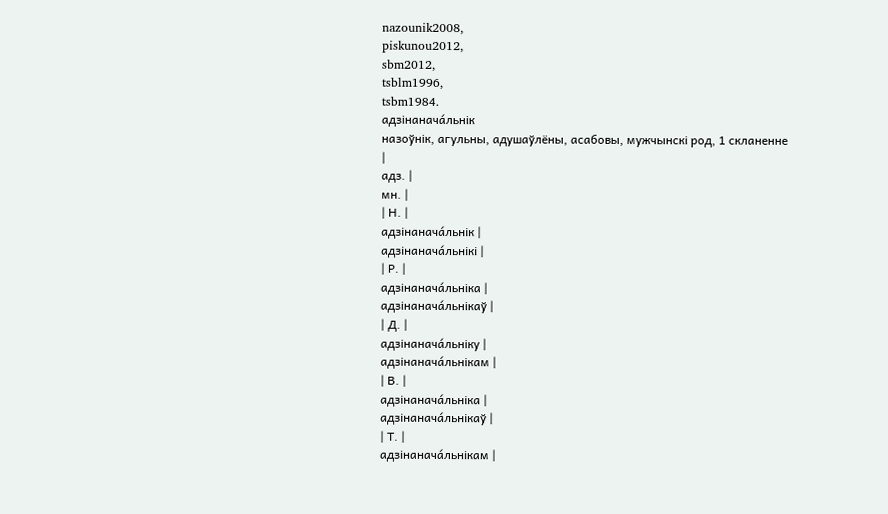nazounik2008,
piskunou2012,
sbm2012,
tsblm1996,
tsbm1984.
адзінанача́льнік
назоўнік, агульны, адушаўлёны, асабовы, мужчынскі род, 1 скланенне
|
адз. |
мн. |
| Н. |
адзінанача́льнік |
адзінанача́льнікі |
| Р. |
адзінанача́льніка |
адзінанача́льнікаў |
| Д. |
адзінанача́льніку |
адзінанача́льнікам |
| В. |
адзінанача́льніка |
адзінанача́льнікаў |
| Т. |
адзінанача́льнікам |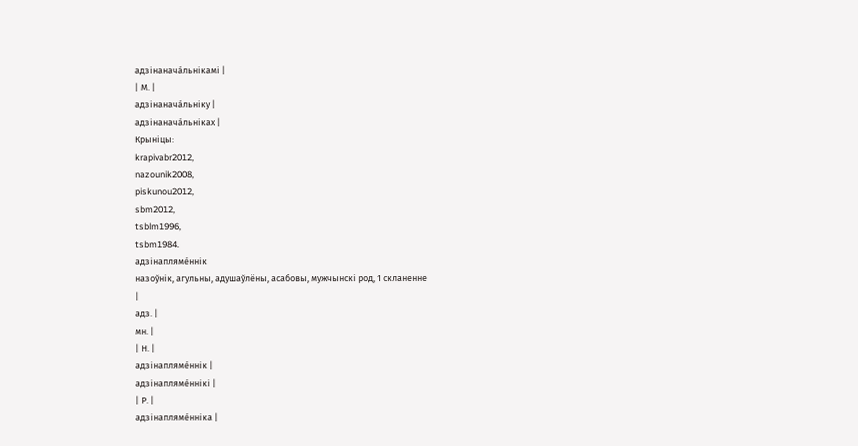адзінанача́льнікамі |
| М. |
адзінанача́льніку |
адзінанача́льніках |
Крыніцы:
krapivabr2012,
nazounik2008,
piskunou2012,
sbm2012,
tsblm1996,
tsbm1984.
адзінапляме́ннік
назоўнік, агульны, адушаўлёны, асабовы, мужчынскі род, 1 скланенне
|
адз. |
мн. |
| Н. |
адзінапляме́ннік |
адзінапляме́ннікі |
| Р. |
адзінапляме́нніка |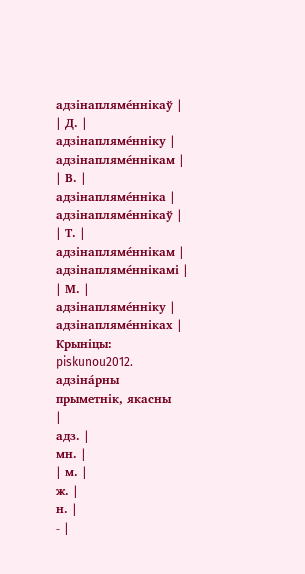адзінапляме́ннікаў |
| Д. |
адзінапляме́нніку |
адзінапляме́ннікам |
| В. |
адзінапляме́нніка |
адзінапляме́ннікаў |
| Т. |
адзінапляме́ннікам |
адзінапляме́ннікамі |
| М. |
адзінапляме́нніку |
адзінапляме́нніках |
Крыніцы:
piskunou2012.
адзіна́рны
прыметнік, якасны
|
адз. |
мн. |
| м. |
ж. |
н. |
- |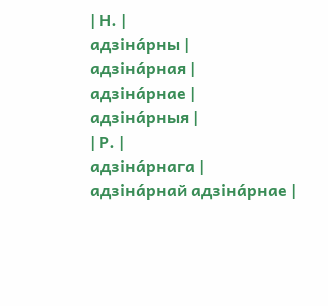| Н. |
адзіна́рны |
адзіна́рная |
адзіна́рнае |
адзіна́рныя |
| Р. |
адзіна́рнага |
адзіна́рнай адзіна́рнае |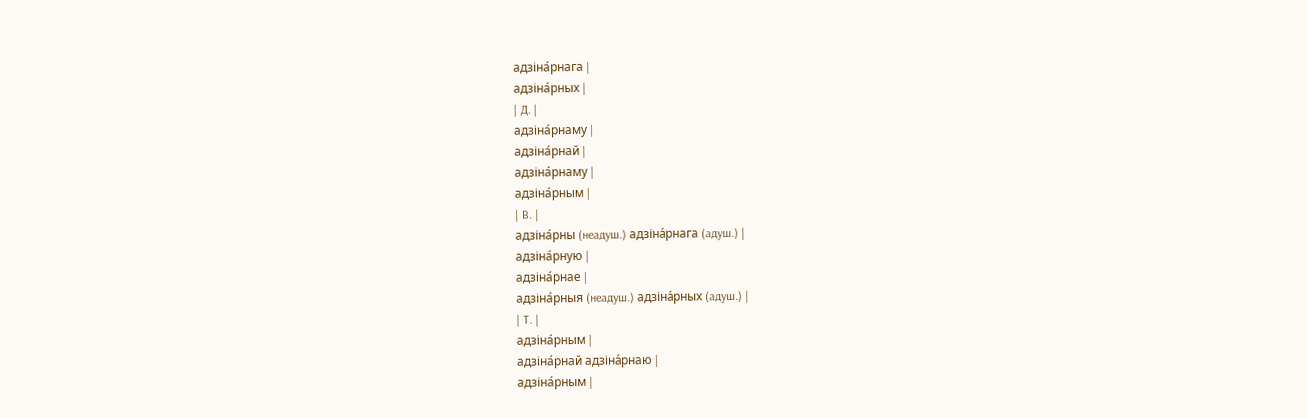адзіна́рнага |
адзіна́рных |
| Д. |
адзіна́рнаму |
адзіна́рнай |
адзіна́рнаму |
адзіна́рным |
| В. |
адзіна́рны (неадуш.) адзіна́рнага (адуш.) |
адзіна́рную |
адзіна́рнае |
адзіна́рныя (неадуш.) адзіна́рных (адуш.) |
| Т. |
адзіна́рным |
адзіна́рнай адзіна́рнаю |
адзіна́рным |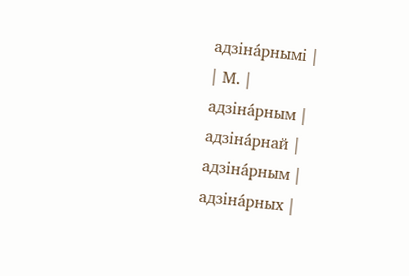адзіна́рнымі |
| М. |
адзіна́рным |
адзіна́рнай |
адзіна́рным |
адзіна́рных |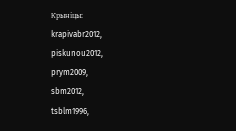Крыніцы:
krapivabr2012,
piskunou2012,
prym2009,
sbm2012,
tsblm1996,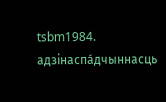tsbm1984.
адзінаспа́дчыннасць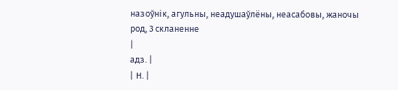назоўнік, агульны, неадушаўлёны, неасабовы, жаночы род, 3 скланенне
|
адз. |
| Н. |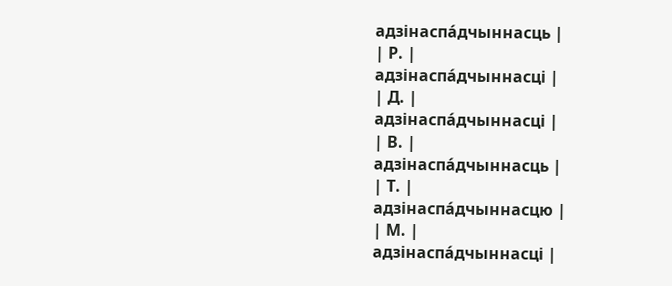адзінаспа́дчыннасць |
| Р. |
адзінаспа́дчыннасці |
| Д. |
адзінаспа́дчыннасці |
| В. |
адзінаспа́дчыннасць |
| Т. |
адзінаспа́дчыннасцю |
| М. |
адзінаспа́дчыннасці |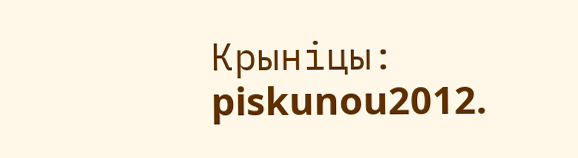Крыніцы:
piskunou2012.